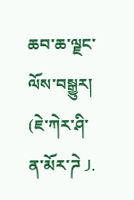ཆབ་ཆ་ལྗང་ལོས་བསྒྱུར།
(ཇེ་ཀེར་ཤི་ན་མོར་ཌེ J.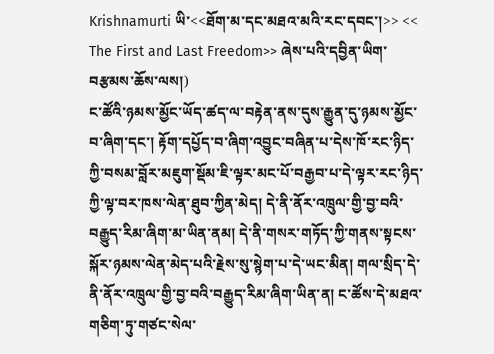Krishnamurti ཡི་<<ཐོག་མ་དང་མཐའ་མའི་རང་དབང་།>> << The First and Last Freedom>> ཞེས་པའི་དབྱིན་ཡིག་བརྩམས་ཆོས་ལས།)
ང་ཚོའི་ཉམས་མྱོང་ཡོད་ཚད་ལ་བརྟེན་ནས་དུས་རྒྱུན་དུ་ཉམས་མྱོང་བ་ཞིག་དང་། རྟོག་དཔྱོད་བ་ཞིག་འབྱུང་བཞིན་པ་དེས་ཁོ་རང་ཉིད་ཀྱི་བསམ་བློར་མཇུག་སྡོམ་ཇི་ལྟར་མང་པོ་བརྒྱབ་པ་དེ་ལྟར་རང་ཉིད་ཀྱི་ལྟ་བར་ཁས་ལེན་ཐུབ་ཀྱིན་མེད། དེ་ནི་ནོར་འཁྲུལ་གྱི་བྱ་བའི་བརྒྱུད་རིམ་ཞིག་མ་ཡིན་ནམ། དེ་ནི་གསར་གཏོད་ཀྱི་གནས་སྟངས་སྐོར་ཉམས་ལེན་མེད་པའི་རྗེས་སུ་སྙེག་པ་དེ་ཡང་མིན། གལ་སྲིད་དེ་ནི་ནོར་འཁྲུལ་གྱི་བྱ་བའི་བརྒྱུད་རིམ་ཞིག་ཡིན་ན། ང་ཚོས་དེ་མཐའ་གཅིག་ཏུ་གཙང་སེལ་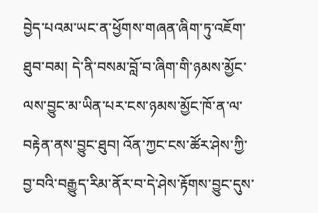བྱེད་པའམ་ཡང་ན་ཕྱོགས་གཞན་ཞིག་ཏུ་འཇོག་ཐུབ་བམ། དེ་ནི་བསམ་བློ་བ་ཞིག་གི་ཉམས་མྱོང་ལས་བྱུང་མ་ཡིན་པར་ངས་ཉམས་མྱོང་ཁོ་ན་ལ་བརྟེན་ནས་བྱུང་ཐུབ། འོན་ཀྱང་ངས་ཚོར་ཤེས་ཀྱི་བྱ་བའི་བརྒྱུད་རིམ་ནོར་བ་དེ་ཤེས་རྟོགས་བྱུང་དུས་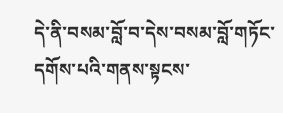དེ་ནི་བསམ་བློ་བ་དེས་བསམ་བློ་གཏོང་དགོས་པའི་གནས་སྟངས་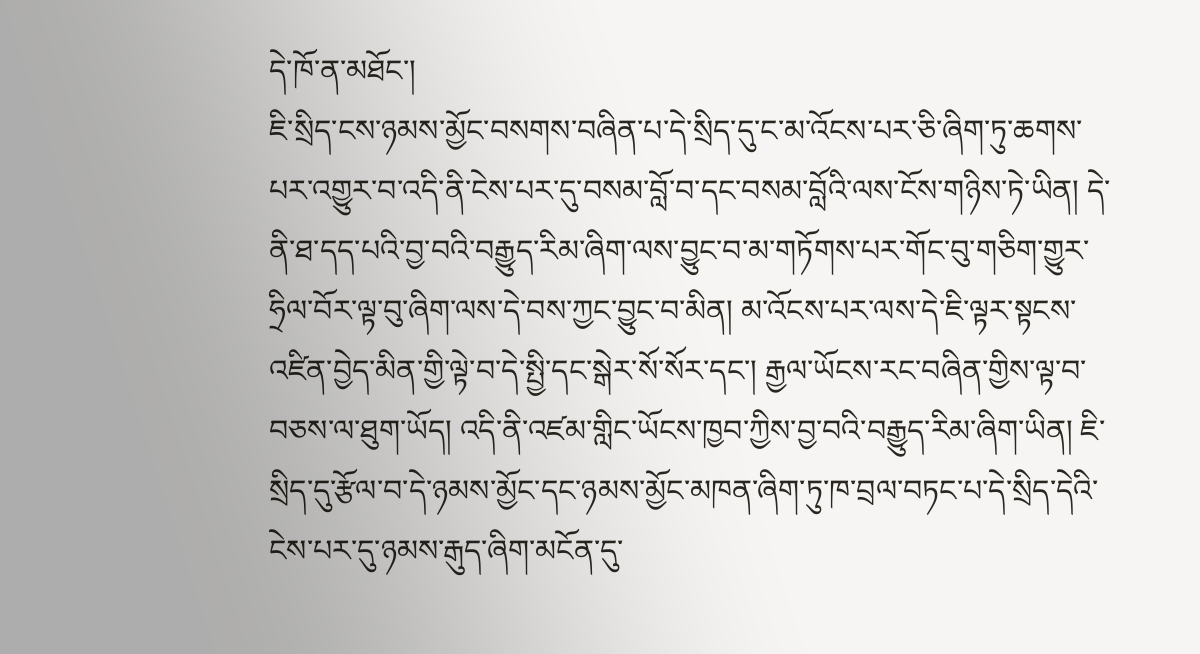དེ་ཁོ་ན་མཐོང་།
ཇི་སྲིད་ངས་ཉམས་མྱོང་བསགས་བཞིན་པ་དེ་སྲིད་དུ་ང་མ་འོངས་པར་ཅི་ཞིག་ཏུ་ཆགས་པར་འགྱུར་བ་འདི་ནི་ངེས་པར་དུ་བསམ་བློ་བ་དང་བསམ་བློའི་ལས་ངོས་གཉིས་ཏེ་ཡིན། དེ་ནི་ཐ་དད་པའི་བྱ་བའི་བརྒྱུད་རིམ་ཞིག་ལས་བྱུང་བ་མ་གཏོགས་པར་གོང་བུ་གཅིག་གྱུར་ཧྲིལ་བོར་ལྟ་བུ་ཞིག་ལས་དེ་བས་ཀྱང་བྱུང་བ་མིན། མ་འོངས་པར་ལས་དེ་ཇི་ལྟར་སྟངས་འཛིན་བྱེད་མིན་གྱི་ལྟེ་བ་དེ་སྤྱི་དང་སྒེར་སོ་སོར་དང་། རྒྱལ་ཡོངས་རང་བཞིན་གྱིས་ལྟ་བ་བཅས་ལ་ཐུག་ཡོད། འདི་ནི་འཛམ་གླིང་ཡོངས་ཁྱབ་ཀྱིས་བྱ་བའི་བརྒྱུད་རིམ་ཞིག་ཡིན། ཇི་སྲིད་དུ་རྩོལ་བ་དེ་ཉམས་མྱོང་དང་ཉམས་མྱོང་མཁན་ཞིག་ཏུ་ཁ་བྲལ་བཏང་པ་དེ་སྲིད་དེའི་ངེས་པར་དུ་ཉམས་རྒུད་ཞིག་མངོན་དུ་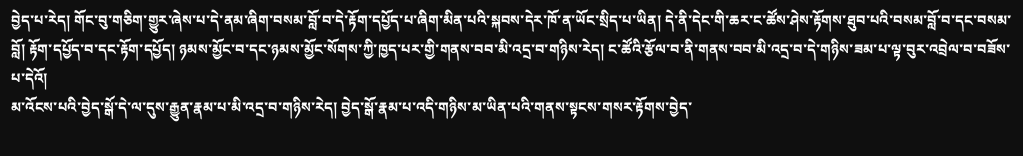བྱེད་པ་རེད། གོང་བུ་གཅིག་གྱུར་ཞེས་པ་དེ་ནམ་ཞིག་བསམ་བློ་བ་དེ་རྟོག་དཔྱོད་པ་ཞིག་མིན་པའི་སྐབས་དེར་ཁོ་ན་ཡོང་སྲིད་པ་ཡིན། དེ་ནི་དེང་གི་ཆར་ང་ཚོས་ཤེས་རྟོགས་ཐུབ་པའི་བསམ་བློ་བ་དང་བསམ་བློ། རྟོག་དཔྱོད་བ་དང་རྟོག་དཔྱོད། ཉམས་མྱོང་བ་དང་ཉམས་མྱོང་སོགས་ཀྱི་ཁྱད་པར་གྱི་གནས་བབ་མི་འདྲ་བ་གཉིས་རེད། ང་ཚོའི་རྩོལ་བ་ནི་གནས་བབ་མི་འདྲ་བ་དེ་གཉིས་ཟམ་པ་ལྟ་བུར་འབྲེལ་བ་བཟོས་པ་དེའོ།
མ་འོངས་པའི་བྱེད་སྒོ་དེ་ལ་དུས་རྒྱུན་རྣམ་པ་མི་འདྲ་བ་གཉིས་རེད། བྱེད་སྒོ་རྣམ་པ་འདི་གཉིས་མ་ཡིན་པའི་གནས་སྟངས་གསར་རྟོགས་བྱེད་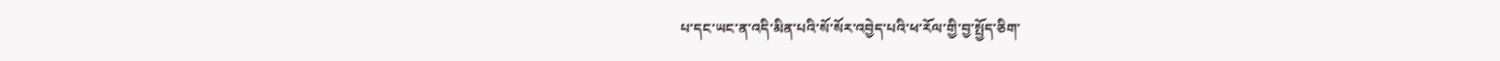པ་དང་ཡང་ན་འདི་མིན་པའི་སོ་སོར་འབྱེད་པའི་ཕ་རོལ་གྱི་བྱ་སྤྱོད་ཅིག་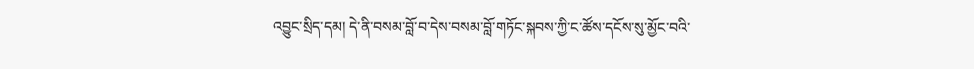འབྱུང་སྲིད་དམ། དེ་ནི་བསམ་བློ་བ་དེས་བསམ་བློ་གཏོང་སྐབས་ཀྱི་ང་ཚོས་དངོས་སུ་མྱོང་བའི་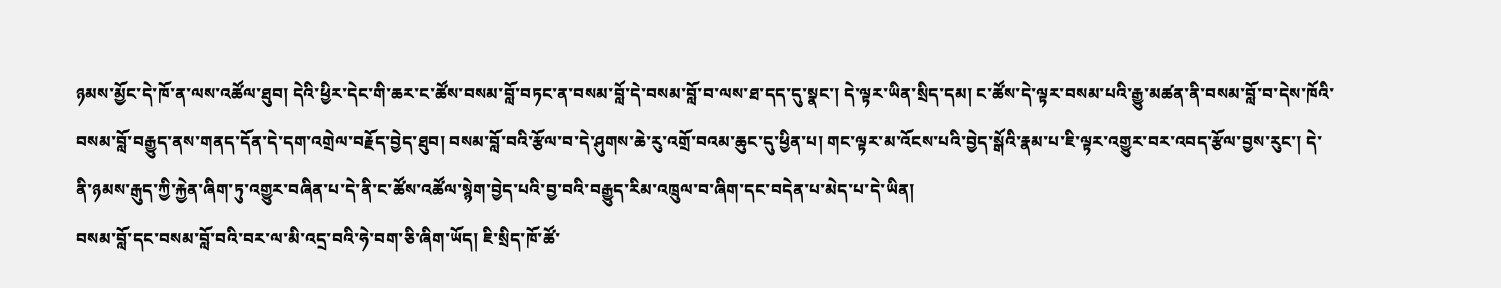ཉམས་མྱོང་དེ་ཁོ་ན་ལས་འཚོལ་ཐུབ། དེའི་ཕྱིར་དེང་གི་ཆར་ང་ཚོས་བསམ་བློ་བཏང་ན་བསམ་བློ་དེ་བསམ་བློ་བ་ལས་ཐ་དད་དུ་སྣང་། དེ་ལྟར་ཡིན་སྲིད་དམ། ང་ཚོས་དེ་ལྟར་བསམ་པའི་རྒྱུ་མཚན་ནི་བསམ་བློ་བ་དེས་ཁོའི་བསམ་བློ་བརྒྱུད་ནས་གནད་དོན་དེ་དག་འགྲེལ་བརྗོད་བྱེད་ཐུབ། བསམ་བློ་བའི་རྩོལ་བ་དེ་ཤུགས་ཆེ་རུ་འགྲོ་བའམ་ཆུང་དུ་ཕྱིན་པ། གང་ལྟར་མ་འོངས་པའི་བྱེད་སྒོའི་རྣམ་པ་ཇི་ལྟར་འགྱུར་བར་འབད་རྩོལ་བྱས་རུང་། དེ་ནི་ཉམས་རྒུད་ཀྱི་རྐྱེན་ཞིག་ཏུ་འགྱུར་བཞིན་པ་དེ་ནི་ང་ཚོས་འཚོལ་སྙེག་བྱེད་པའི་བྱ་བའི་བརྒྱུད་རིམ་འཁྲུལ་བ་ཞིག་དང་བདེན་པ་མེད་པ་དེ་ཡིན།
བསམ་བློ་དང་བསམ་བློ་བའི་བར་ལ་མི་འདྲ་བའི་ཧེ་བག་ཅི་ཞིག་ཡོད། ཇི་སྲིད་ཁོ་ཚོ་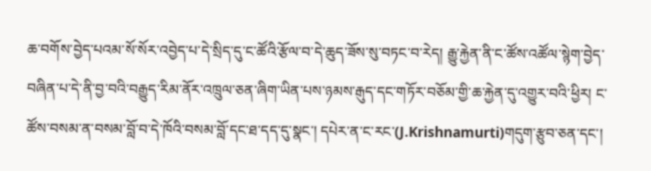ཆ་བགོས་བྱེད་པའམ་སོ་སོར་འབྱེད་པ་དེ་སྲིད་དུ་ང་ཚོའི་རྩོལ་བ་དེ་ཆུད་ཟོས་སུ་བཏང་བ་རེད། རྒྱུ་རྐྱེན་ནི་ང་ཚོས་འཚོལ་སྙེག་བྱེད་བཞིན་པ་དེ་ནི་བྱ་བའི་བརྒྱུད་རིམ་ནོར་འཁྲུལ་ཅན་ཞིག་ཡིན་པས་ཉམས་རྒུད་དང་གཏོར་བཅོམ་གྱི་ཆ་རྐྱེན་དུ་འགྱུར་བའི་ཕྱིར། ང་ཚོས་བསམ་ན་བསམ་བློ་བ་དེ་ཁོའི་བསམ་བློ་དང་ཐ་དད་དུ་སྣང་། དཔེར་ན་ང་རང་(J.Krishnamurti)གདུག་རྩུབ་ཅན་དང་།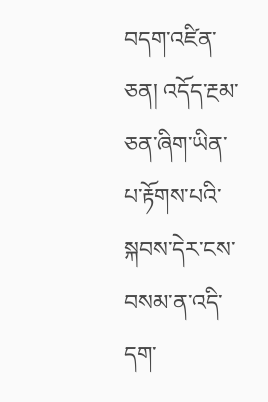བདག་འཛིན་ཅན། འདོད་རྔམ་ཅན་ཞིག་ཡིན་པ་རྟོགས་པའི་སྐབས་དེར་ངས་བསམ་ན་འདི་དག་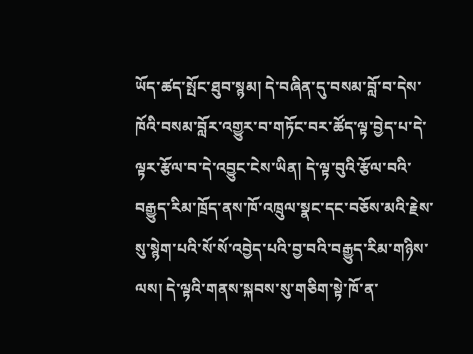ཡོད་ཚད་སྤོང་ཐུབ་སྙམ། དེ་བཞིན་དུ་བསམ་བློ་བ་དེས་ཁོའི་བསམ་བློར་འགྱུར་བ་གཏོང་བར་ཚོད་ལྟ་བྱེད་པ་དེ་ལྟར་རྩོལ་བ་དེ་འབྱུང་ངེས་ཡིན། དེ་ལྟ་བུའི་རྩོལ་བའི་བརྒྱུད་རིམ་ཁྲོད་ནས་ཁོ་འཁྲུལ་སྣང་དང་བཅོས་མའི་རྗེས་སུ་སྙེག་པའི་སོ་སོ་འབྱེད་པའི་བྱ་བའི་བརྒྱུད་རིམ་གཉིས་ལས། དེ་ལྟའི་གནས་སྐབས་སུ་གཅིག་སྟེ་ཁོ་ན་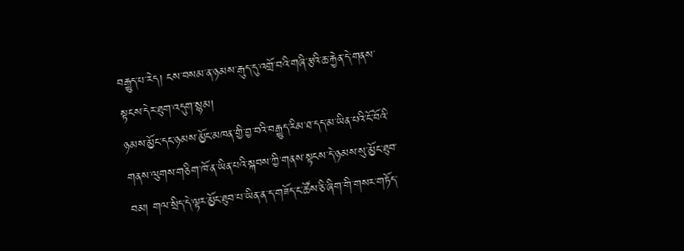བརྒྱུད་པ་རེད། ངས་བསམ་ན་ཉམས་རྒུད་དུ་འགྲོ་བའི་གཞི་རྩའི་ཆ་རྐྱེན་དེ་གནས་སྟངས་དེར་ཐུག་འདུག་སྙམ།
ཉམས་མྱོང་དང་ཉམས་མྱོང་མཁན་གྱི་བྱ་བའི་བརྒྱུད་རིམ་ཐ་དད་མ་ཡིན་པའི་ངོ་བོའི་གནས་ལུགས་གཅིག་ཁོ་ན་ཡིན་པའི་སྐབས་ཀྱི་གནས་སྟངས་དེ་ཉམས་སུ་མྱོང་ཐུབ་བམ། གལ་སྲིད་དེ་ལྟར་མྱོང་ཐུབ་པ་ཡིན་ན་ད་གཟོད་ང་ཚོས་ཅི་ཞིག་གི་གསར་གཏོད་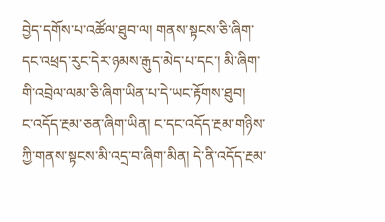བྱེད་དགོས་པ་འཚོལ་ཐུབ་ལ། གནས་སྟངས་ཅི་ཞིག་དང་འཕྲད་རུང་དེར་ཉམས་རྒུད་མེད་པ་དང་། མི་ཞིག་གི་འབྲེལ་ལམ་ཅི་ཞིག་ཡིན་པ་དེ་ཡང་རྟོགས་ཐུབ།
ང་འདོད་རྔམ་ཅན་ཞིག་ཡིན། ང་དང་འདོད་རྔམ་གཉིས་ཀྱི་གནས་སྟངས་མི་འདྲ་བ་ཞིག་མིན། དེ་ནི་འདོད་རྔམ་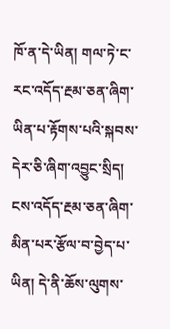ཁོ་ན་དེ་ཡིན། གལ་ཏེ་ང་རང་འདོད་རྔམ་ཅན་ཞིག་ཡིན་པ་རྟོགས་པའི་སྐབས་དེར་ཅི་ཞིག་འབྱུང་སྲིད། ངས་འདོད་རྔམ་ཅན་ཞིག་མིན་པར་རྩོལ་བ་བྱེད་པ་ཡིན། དེ་ནི་ཆོས་ལུགས་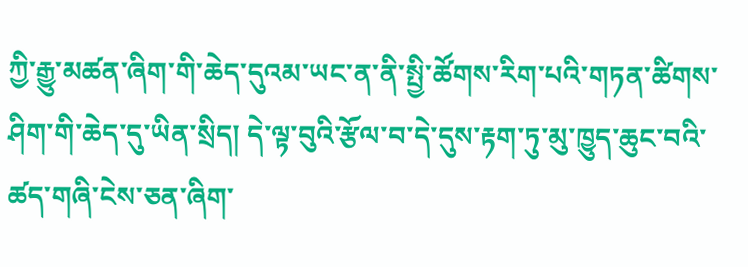ཀྱི་རྒྱུ་མཚན་ཞིག་གི་ཆེད་དུའམ་ཡང་ན་ནི་སྤྱི་ཚོགས་རིག་པའི་གཏན་ཚིགས་ཤིག་གི་ཆེད་དུ་ཡིན་སྲིད། དེ་ལྟ་བུའི་རྩོལ་བ་དེ་དུས་རྟག་ཏུ་མུ་ཁྱུད་ཆུང་བའི་ཚད་གཞི་ངེས་ཅན་ཞིག་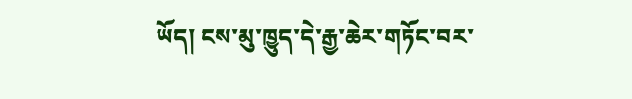ཡོད། ངས་མུ་ཁྱུད་དེ་རྒྱ་ཆེར་གཏོང་བར་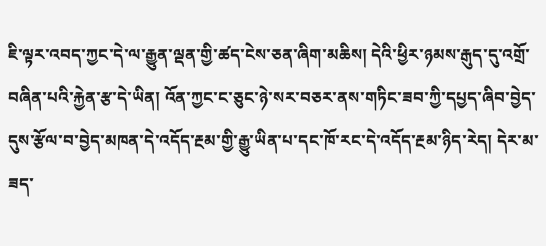ཇི་ལྟར་འབད་ཀྱང་དེ་ལ་རྒྱུན་ལྡན་གྱི་ཚད་ངེས་ཅན་ཞིག་མཆིས། དེའི་ཕྱིར་ཉམས་རྒུད་དུ་འགྲོ་བཞིན་པའི་རྐྱེན་རྩ་དེ་ཡིན། འོན་ཀྱང་ང་ཅུང་ཉེ་སར་བཅར་ནས་གཏིང་ཟབ་ཀྱི་དཔྱད་ཞིབ་བྱེད་དུས་རྩོལ་བ་བྱེད་མཁན་དེ་འདོད་རྔམ་གྱི་རྒྱུ་ཡིན་པ་དང་ཁོ་རང་དེ་འདོད་རྔམ་ཉིད་རེད། དེར་མ་ཟད་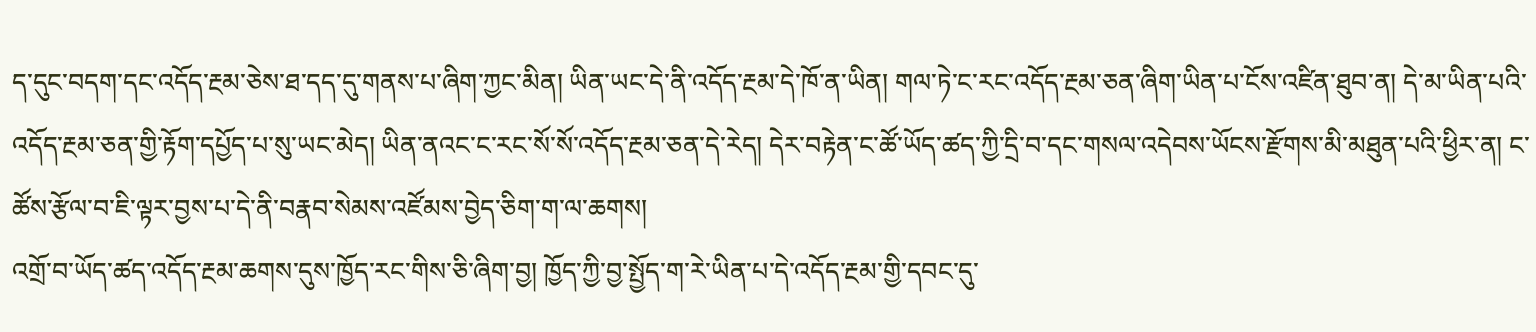ད་དུང་བདག་དང་འདོད་རྔམ་ཅེས་ཐ་དད་དུ་གནས་པ་ཞིག་ཀྱང་མིན། ཡིན་ཡང་དེ་ནི་འདོད་རྔམ་དེ་ཁོ་ན་ཡིན། གལ་ཏེ་ང་རང་འདོད་རྔམ་ཅན་ཞིག་ཡིན་པ་ངོས་འཛིན་ཐུབ་ན། དེ་མ་ཡིན་པའི་འདོད་རྔམ་ཅན་གྱི་རྟོག་དཔྱོད་པ་སུ་ཡང་མེད། ཡིན་ནའང་ང་རང་སོ་སོ་འདོད་རྔམ་ཅན་དེ་རེད། དེར་བརྟེན་ང་ཚོ་ཡོད་ཚད་ཀྱི་དྲི་བ་དང་གསལ་འདེབས་ཡོངས་རྫོགས་མི་མཐུན་པའི་ཕྱིར་ན། ང་ཚོས་རྩོལ་བ་ཇི་ལྟར་བྱས་པ་དེ་ནི་བརྣབ་སེམས་འཛོམས་བྱེད་ཅིག་ག་ལ་ཆགས།
འགྲོ་བ་ཡོད་ཚད་འདོད་རྔམ་ཆགས་དུས་ཁྱོད་རང་གིས་ཅི་ཞིག་བྱ། ཁྱོད་ཀྱི་བྱ་སྤྱོད་ག་རེ་ཡིན་པ་དེ་འདོད་རྔམ་གྱི་དབང་དུ་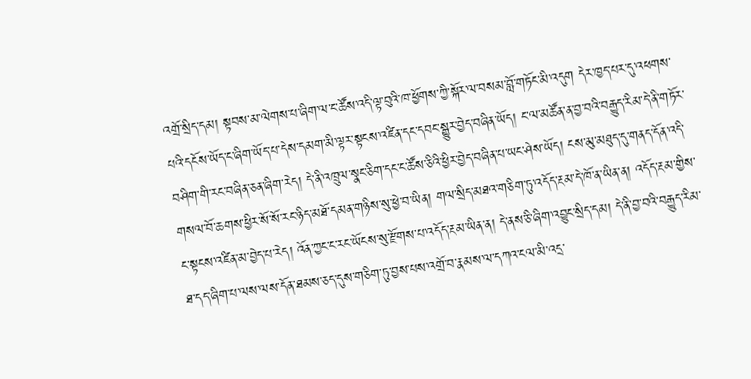འགྲོ་སྲིད་དམ། སྟབས་མ་ལེགས་པ་ཞིག་ལ་ང་ཚོས་འདི་ལྟ་བུའི་ཁ་ཕྱོགས་ཀྱི་སྐོར་ལ་བསམ་བློ་གཏོང་མི་འདུག དེར་ཁྱད་པར་དུ་འཕགས་པའི་དངོས་ཡོད་ང་ཞིག་ཡོད་པ་དེས་དམག་མི་ལྟར་སྟངས་འཛིན་དང་དབང་སྒྱུར་བྱེད་བཞིན་ཡོད། ང་ལ་མཚོན་ན་བྱ་བའི་བརྒྱུད་རིམ་དེ་ནི་གཏོར་བཤིག་གི་རང་བཞིན་ཅན་ཞིག་རེད། དེ་ནི་འཁྲུལ་སྣང་ཅིག་དང་ང་ཚོས་ཅིའི་ཕྱིར་བྱེད་བཞིན་པ་ཡང་ཤེས་ཡོད། ངས་མུ་མཐུད་དུ་གནད་དོན་འདི་གསལ་བོ་ཆགས་ཕྱིར་སོ་སོ་རང་ཉིད་མཐོ་དམན་གཉིས་སུ་ཕྱེ་བ་ཡིན། གལ་སྲིད་མཐའ་གཅིག་ཏུ་འདོད་རྔམ་དེ་ཁོ་ན་ཡིན་ན། འདོད་རྔམ་གྱིས་ང་སྟངས་འཛིན་མ་བྱེད་པ་རེད། འོན་ཀྱང་ང་རང་ཡོངས་སུ་རྫོགས་པ་འདོད་རྔམ་ཡིན་ན། དེ་ནས་ཅི་ཞིག་འབྱུང་སྲིད་དམ། དེ་ནི་བྱ་བའི་བརྒྱུད་རིམ་ཐ་དད་ཞིག་པ་ལས་ལས་དོན་ཐམས་ཅད་དུས་གཅིག་ཏུ་བྱས་པས་འགྲོ་བ་རྣམས་ལ་དཀའ་ངལ་མི་འདྲ་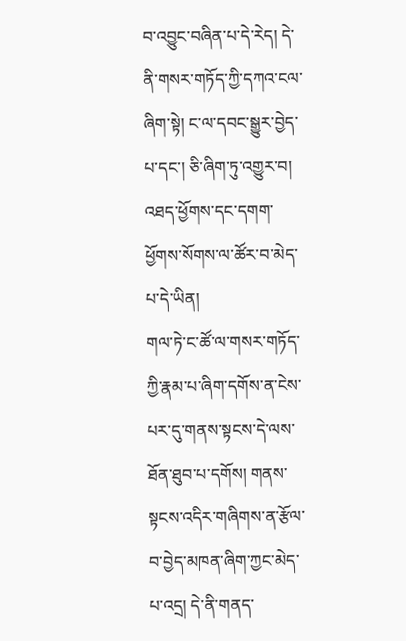བ་འབྱུང་བཞིན་པ་དེ་རེད། དེ་ནི་གསར་གཏོད་ཀྱི་དཀའ་ངལ་ཞིག་སྟེ། ང་ལ་དབང་སྒྱུར་བྱེད་པ་དང་། ཅི་ཞིག་ཏུ་འགྱུར་བ། འཐད་ཕྱོགས་དང་དགག་ཕྱོགས་སོགས་ལ་ཚོར་བ་མེད་པ་དེ་ཡིན།
གལ་ཏེ་ང་ཚོ་ལ་གསར་གཏོད་ཀྱི་རྣམ་པ་ཞིག་དགོས་ན་ངེས་པར་དུ་གནས་སྟངས་དེ་ལས་ཐོན་ཐུབ་པ་དགོས། གནས་སྟངས་འདིར་གཞིགས་ན་རྩོལ་བ་བྱེད་མཁན་ཞིག་ཀྱང་མེད་པ་འདྲ། དེ་ནི་གནད་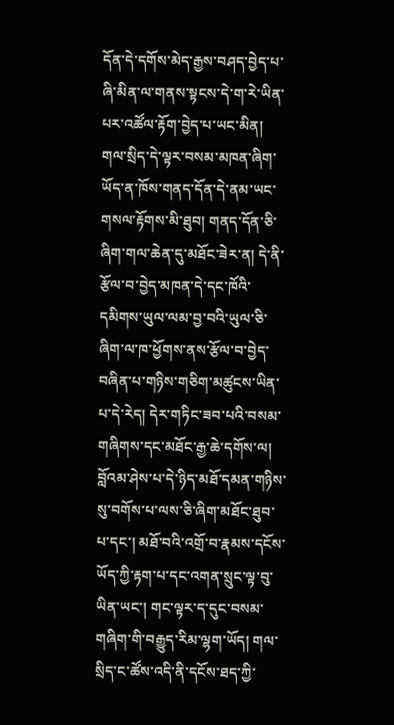དོན་དེ་དགོས་མེད་རྒྱས་བཤད་བྱེད་པ་ཞི་མིན་ལ་གནས་སྟངས་དེ་ག་རེ་ཡིན་པར་འཚོལ་རྟོག་བྱེད་པ་ཡང་མིན། གལ་སྲིད་དེ་ལྟར་བསམ་མཁན་ཞིག་ཡོད་ན་ཁོས་གནད་དོན་དེ་ནམ་ཡང་གསལ་རྟོགས་མི་ཐུབ། གནད་དོན་ཅི་ཞིག་གལ་ཆེན་དུ་མཐོང་ཟེར་ན། དེ་ནི་རྩོལ་བ་བྱེད་མཁན་དེ་དང་ཁོའི་དམིགས་ཡུལ་ལམ་བྱ་བའི་ཡུལ་ཅི་ཞིག་ལ་ཁ་ཕྱོགས་ནས་རྩོལ་བ་བྱེད་བཞིན་པ་གཉིས་གཅིག་མཚུངས་ཡིན་པ་དེ་རེད། དེར་གཏིང་ཟབ་པའི་བསམ་གཞིགས་དང་མཐོང་རྒྱ་ཆེ་དགོས་ལ། བློའམ་ཤེས་པ་དེ་ཉིད་མཐོ་དམན་གཉིས་སུ་བགོས་པ་ལས་ཅི་ཞིག་མཐོང་ཐུབ་པ་དང་། མཐོ་བའི་འགྲོ་བ་རྣམས་དངོས་ཡོད་ཀྱི་རྟག་པ་དང་འགན་སྲུང་ལྟ་བུ་ཡིན་ཡང་། གང་ལྟར་ད་དུང་བསམ་གཞིག་གི་བརྒྱུད་རིམ་ལྷག་ཡོད། གལ་སྲིད་ང་ཚོས་འདི་ནི་དངོས་ཐད་ཀྱི་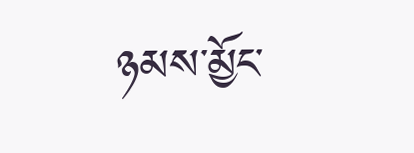ཉམས་མྱོང་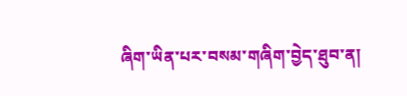ཞིག་ཡིན་པར་བསམ་གཞིག་བྱེད་ཐུབ་ན།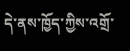དེ་ནས་ཁྱོད་ཀྱིས་འགྲོ་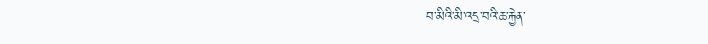བ་མིའི་མི་འདྲ་བའི་ཆ་རྐྱེན་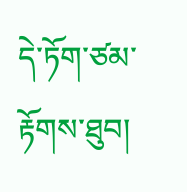དེ་ཏོག་ཙམ་རྟོགས་ཐུབ།